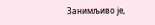Занимљиво је,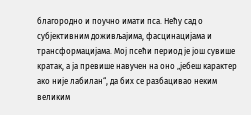благородно и поучно имати пса. Нећу сад о субјективним доживљајима, фасцинацијама и трансформацијама. Мој псећи период је још сувише кратак, а ја превише навучен на оно „јебеш карактер ако није лабилан“, да бих се разбацивао неким великим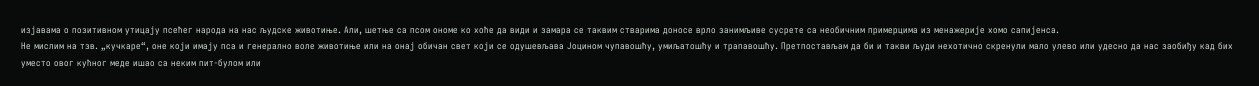изјавама о позитивном утицају псећег народа на нас људске животиње. Али, шетње са псом ономе ко хоће да види и замара се таквим стварима доносе врло занимљиве сусрете са необичним примерцима из менажерије хомо сапијенса.
Не мислим на тзв. „кучкаре“, оне који имају пса и генерално воле животиње или на онај обичан свет који се одушевљава Јоцином чупавошћу, умиљатошћу и трапавошћу. Претпостављам да би и такви људи нехотично скренули мало улево или удесно да нас заобиђу кад бих уместо овог кућног меде ишао са неким пит-булом или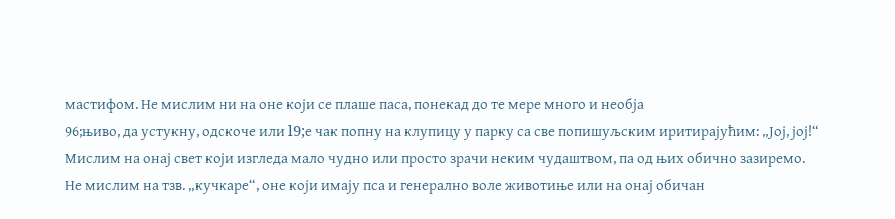мастифом. Не мислим ни на оне који се плаше паса, понекад до те мере много и необја
96;њиво, да устукну, одскоче или l9;е чак попну на клупицу у парку са све попишуљским иритирајућим: „Јој, јој!“ Мислим на онај свет који изгледа мало чудно или просто зрачи неким чудаштвом, па од њих обично зазиремо.
Не мислим на тзв. „кучкаре“, оне који имају пса и генерално воле животиње или на онај обичан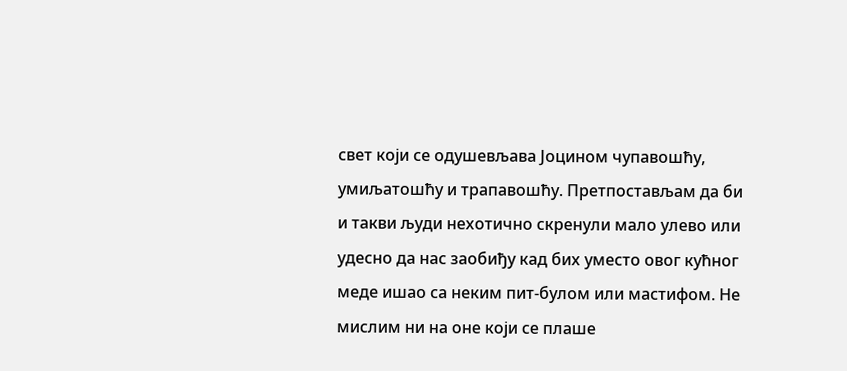свет који се одушевљава Јоцином чупавошћу, умиљатошћу и трапавошћу. Претпостављам да би и такви људи нехотично скренули мало улево или удесно да нас заобиђу кад бих уместо овог кућног меде ишао са неким пит-булом или мастифом. Не мислим ни на оне који се плаше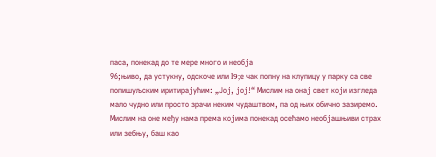паса, понекад до те мере много и необја
96;њиво, да устукну, одскоче или l9;е чак попну на клупицу у парку са све попишуљским иритирајућим: „Јој, јој!“ Мислим на онај свет који изгледа мало чудно или просто зрачи неким чудаштвом, па од њих обично зазиремо.
Мислим на оне међу нама према којима понекад осећамо необјашњиви страх или зебњу, баш као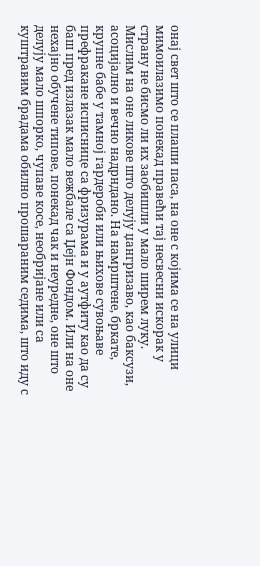онај свет што се плаши паса, на оне с којима се на улици мимоилазимо понекад правећи тај несвесни искорак у страну не бисмо ли их заобишли у мало ширем луку. Мислим на оне ликове што делују џангризаво, као баксузи, асоцијално и вечно надрндано. На намрштене, бркате, крупне бабе у тамној гардероби или њихове сувоњаве префракане исписнице са фризурама и у аутфиту као да су баш пред излазак мало вежбале са Џејн Фондом. Или на оне нехајно обучене типове, понекад чак и неуредне, оне што делују мало шпорко, чупаве косе, необријане или са куштравим брадама обилно прошараним седима, што иду с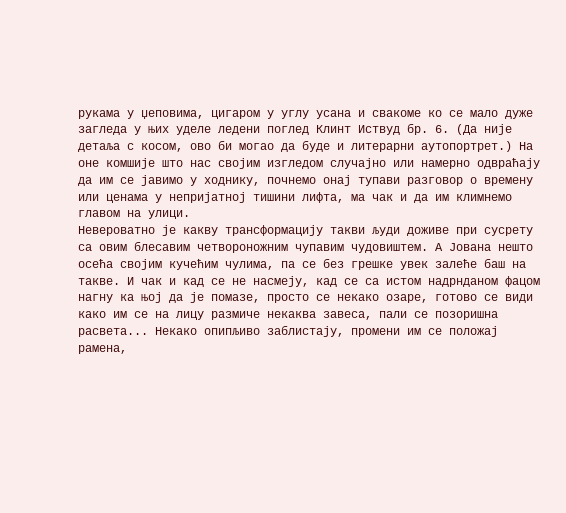рукама у џеповима, цигаром у углу усана и свакоме ко се мало дуже загледа у њих уделе ледени поглед Клинт Иствуд бр. 6. (Да није детаља с косом, ово би могао да буде и литерарни аутопортрет.) На оне комшије што нас својим изгледом случајно или намерно одвраћају да им се јавимо у ходнику, почнемо онај тупави разговор о времену или ценама у непријатној тишини лифта, ма чак и да им климнемо главом на улици.
Невероватно је какву трансформацију такви људи доживе при сусрету са овим блесавим четвороножним чупавим чудовиштем. А Јована нешто осећа својим кучећим чулима, па се без грешке увек залеће баш на такве. И чак и кад се не насмеју, кад се са истом надрнданом фацом нагну ка њој да је помазе, просто се некако озаре, готово се види како им се на лицу размиче некаква завеса, пали се позоришна расвета... Некако опипљиво заблистају, промени им се положај рамена,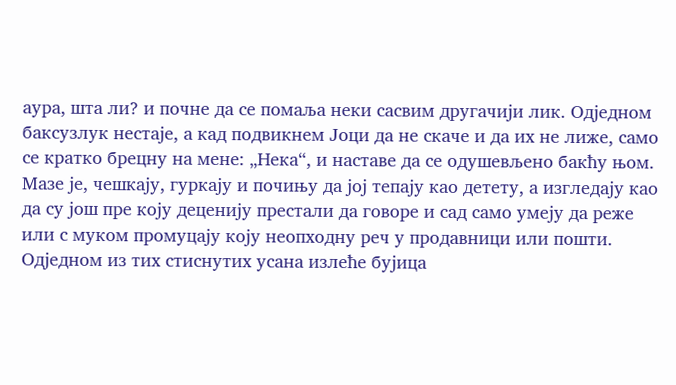аура, шта ли? и почне да се помаља неки сасвим другачији лик. Одједном баксузлук нестаје, а кад подвикнем Јоци да не скаче и да их не лиже, само се кратко брецну на мене: „Нека“, и наставе да се одушевљено бакћу њом. Мазе је, чешкају, гуркају и почињу да јој тепају као детету, а изгледају као да су још пре коју деценију престали да говоре и сад само умеју да реже или с муком промуцају коју неопходну реч у продавници или пошти. Одједном из тих стиснутих усана излеће бујица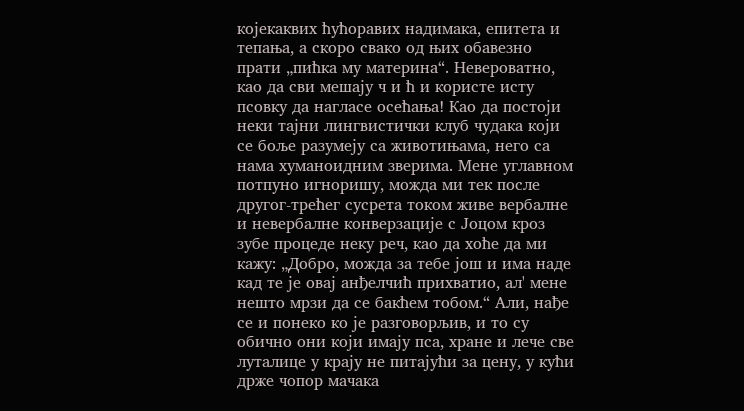којекаквих ћућоравих надимака, епитета и тепања, а скоро свако од њих обавезно прати „пићка му материна“. Невероватно, као да сви мешају ч и ћ и користе исту псовку да нагласе осећања! Као да постоји неки тајни лингвистички клуб чудака који се боље разумеју са животињама, него са нама хуманоидним зверима. Мене углавном потпуно игноришу, можда ми тек после другог-трећег сусрета током живе вербалне и невербалне конверзације с Јоцом кроз зубе процеде неку реч, као да хоће да ми кажу: „Добро, можда за тебе још и има наде кад те је овај анђелчић прихватио, ал' мене нешто мрзи да се бакћем тобом.“ Али, нађе се и понеко ко је разговорљив, и то су обично они који имају пса, хране и лече све луталице у крају не питајући за цену, у кући држе чопор мачака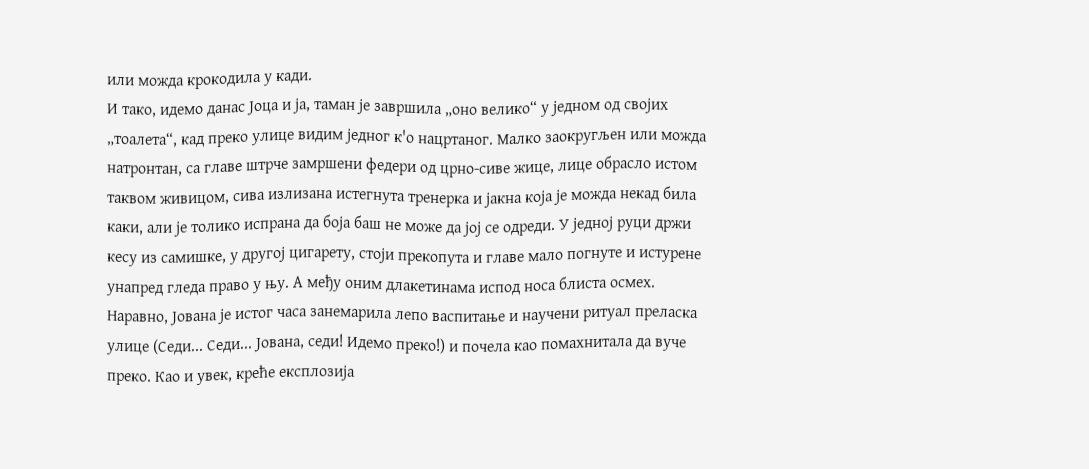или можда крокодила у кади.
И тако, идемо данас Јоца и ја, таман је завршила „оно велико“ у једном од својих „тоалета“, кад преко улице видим једног к'о нацртаног. Малко заокругљен или можда натронтан, са главе штрче замршени федери од црно-сиве жице, лице обрасло истом таквом живицом, сива излизана истегнута тренерка и јакна која је можда некад била каки, али је толико испрана да боја баш не може да јој се одреди. У једној руци држи кесу из самишке, у другој цигарету, стоји прекопута и главе мало погнуте и истурене унапред гледа право у њу. А међу оним длакетинама испод носа блиста осмех. Наравно, Јована је истог часа занемарила лепо васпитање и научени ритуал преласка улице (Седи... Седи... Јована, седи! Идемо преко!) и почела као помахнитала да вуче преко. Као и увек, креће експлозија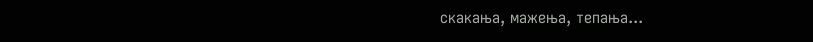скакања, мажења, тепања...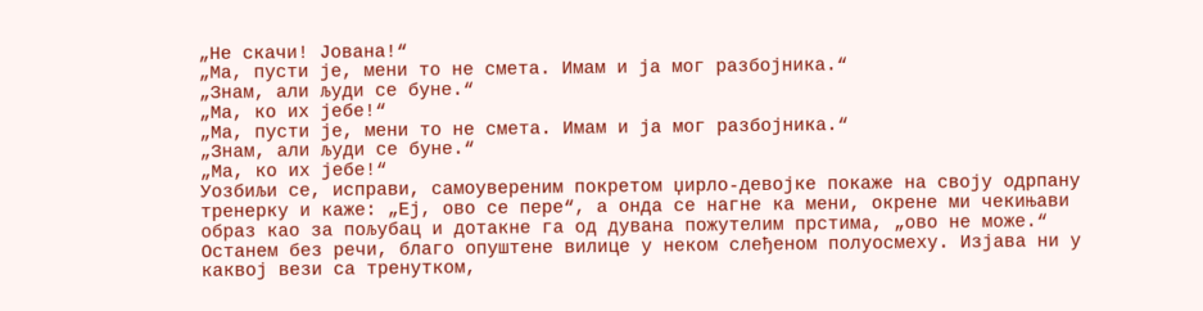„Не скачи! Јована!“
„Ма, пусти је, мени то не смета. Имам и ја мог разбојника.“
„Знам, али људи се буне.“
„Ма, ко их јебе!“
„Ма, пусти је, мени то не смета. Имам и ја мог разбојника.“
„Знам, али људи се буне.“
„Ма, ко их јебе!“
Уозбиљи се, исправи, самоувереним покретом џирло-девојке покаже на своју одрпану тренерку и каже: „Еј, ово се пере“, а онда се нагне ка мени, окрене ми чекињави образ као за пољубац и дотакне га од дувана пожутелим прстима, „ово не може.“
Останем без речи, благо опуштене вилице у неком слеђеном полуосмеху. Изјава ни у каквој вези са тренутком,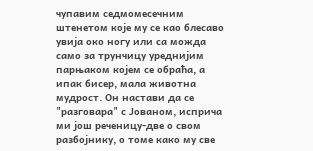чупавим седмомесечним штенетом које му се као блесаво увија око ногу или са можда само за трунчицу уреднијим парњаком којем се обраћа, а ипак бисер, мала животна мудрост. Он настави да се "разговара" с Јованом, исприча ми још реченицу-две о свом разбојнику, о томе како му све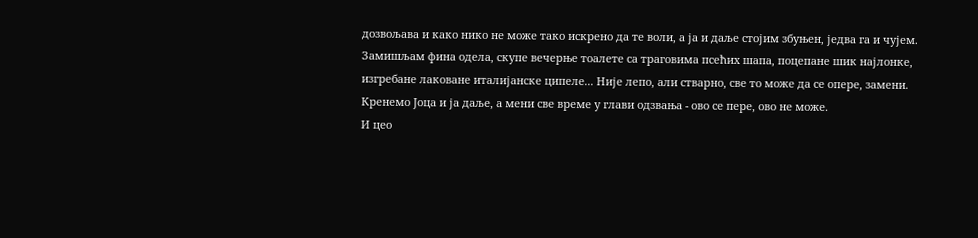дозвољава и како нико не може тако искрено да те воли, а ја и даље стојим збуњен, једва га и чујем. Замишљам фина одела, скупе вечерње тоалете са траговима псећих шапа, поцепане шик најлонке, изгребане лаковане италијанске ципеле... Није лепо, али стварно, све то може да се опере, замени. Кренемо Јоца и ја даље, а мени све време у глави одзвања - ово се пере, ово не може.
И цео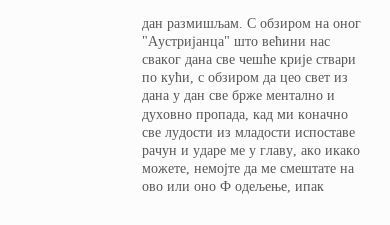дан размишљам. С обзиром на оног "Аустријанца" што већини нас сваког дана све чешће крије ствари по кући, с обзиром да цео свет из дана у дан све брже ментално и духовно пропада, кад ми коначно све лудости из младости испоставе рачун и ударе ме у главу, ако икако можете, немојте да ме смештате на ово или оно Ф одељење, ипак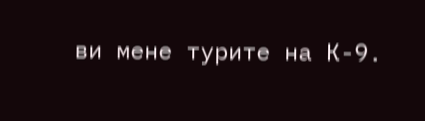ви мене турите на К-9.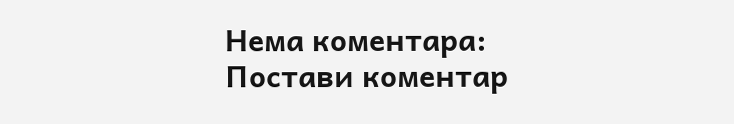Нема коментара:
Постави коментар